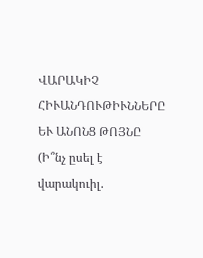ՎԱՐԱԿԻՉ ՀԻՒԱՆԴՈՒԹԻՒՆՆԵՐԸ ԵՒ ԱՆՈՆՑ ԹՈՅՆԸ (Ի՞նչ ըսել է վարակուիլ.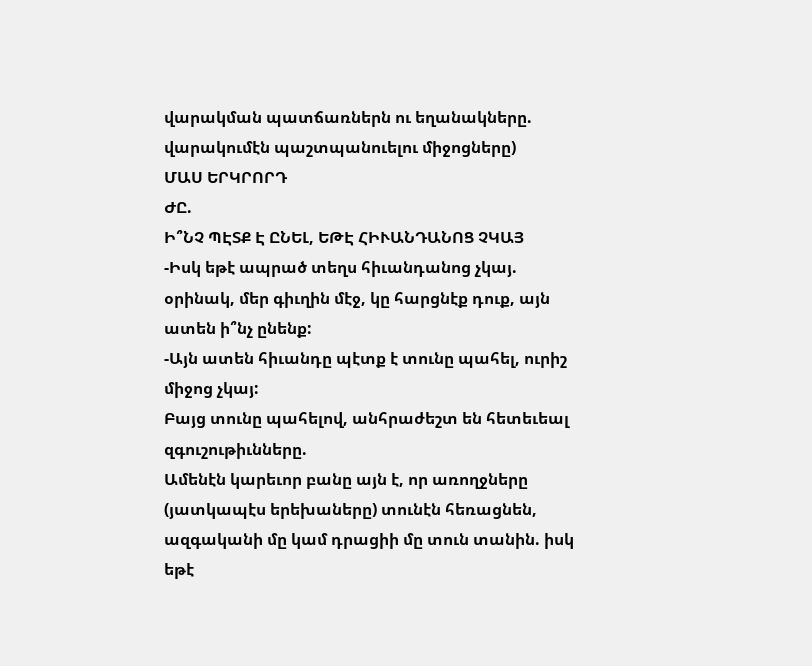վարակման պատճառներն ու եղանակները. վարակումէն պաշտպանուելու միջոցները)
ՄԱՍ ԵՐԿՐՈՐԴ
ԺԸ.
Ի՞ՆՉ ՊԷՏՔ Է ԸՆԵԼ, ԵԹԷ ՀԻՒԱՆԴԱՆՈՑ ՉԿԱՅ
-Իսկ եթէ ապրած տեղս հիւանդանոց չկայ. օրինակ, մեր գիւղին մէջ, կը հարցնէք դուք, այն ատեն ի՞նչ ընենք:
-Այն ատեն հիւանդը պէտք է տունը պահել, ուրիշ միջոց չկայ:
Բայց տունը պահելով, անհրաժեշտ են հետեւեալ զգուշութիւնները.
Ամենէն կարեւոր բանը այն է, որ առողջները (յատկապէս երեխաները) տունէն հեռացնեն, ազգականի մը կամ դրացիի մը տուն տանին. իսկ եթէ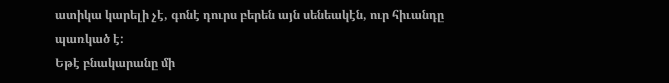ատիկա կարելի չէ, գոնէ դուրս բերեն այն սենեակէն, ուր հիւանդը պառկած է:
Եթէ բնակարանը մի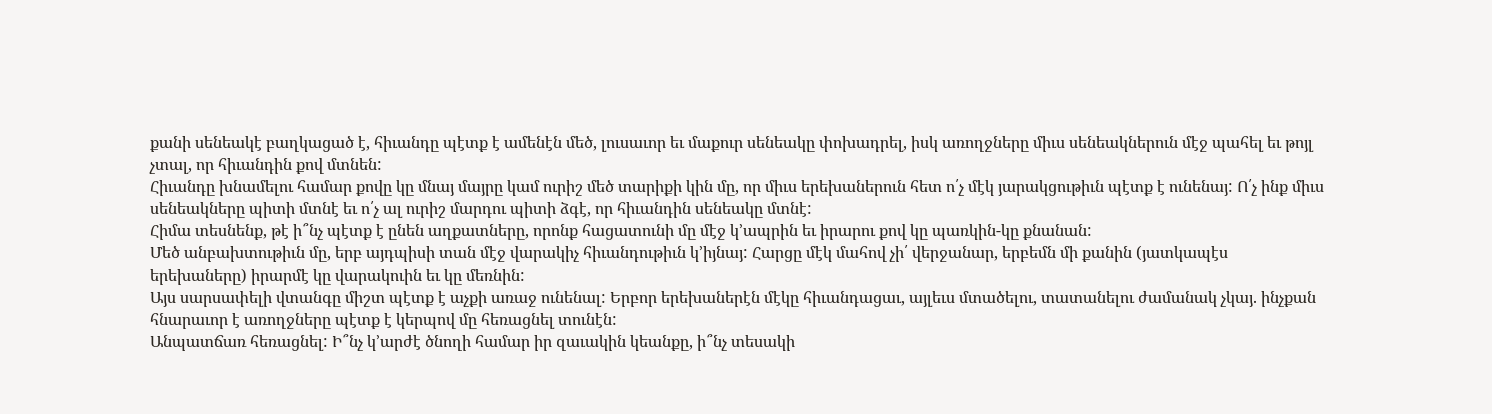քանի սենեակէ բաղկացած է, հիւանդը պէտք է ամենէն մեծ, լուսաւոր եւ մաքուր սենեակը փոխադրել, իսկ առողջները միւս սենեակներուն մէջ պահել եւ թոյլ չտալ, որ հիւանդին քով մտնեն:
Հիւանդը խնամելու համար քովը կը մնայ մայրը կամ ուրիշ մեծ տարիքի կին մը, որ միւս երեխաներուն հետ ո՛չ մէկ յարակցութիւն պէտք է ունենայ: Ո՛չ ինք միւս սենեակները պիտի մտնէ եւ ո՛չ ալ ուրիշ մարդու պիտի ձգէ, որ հիւանդին սենեակը մտնէ:
Հիմա տեսնենք, թէ ի՞նչ պէտք է ընեն աղքատները, որոնք հացատունի մը մէջ կ՚ապրին եւ իրարու քով կը պառկին-կը քնանան:
Մեծ անբախտութիւն մը, երբ այդպիսի տան մէջ վարակիչ հիւանդութիւն կ՚իյնայ: Հարցը մէկ մահով չի՛ վերջանար, երբեմն մի քանին (յատկապէս երեխաները) իրարմէ կը վարակուին եւ կը մեռնին:
Այս սարսափելի վտանգը միշտ պէտք է աչքի առաջ ունենալ: Երբոր երեխաներէն մէկը հիւանդացաւ, այլեւս մտածելու, տատանելու ժամանակ չկայ. ինչքան հնարաւոր է առողջները պէտք է կերպով մը հեռացնել տունէն:
Անպատճառ հեռացնել: Ի՞նչ կ՚արժէ ծնողի համար իր զաւակին կեանքը, ի՞նչ տեսակի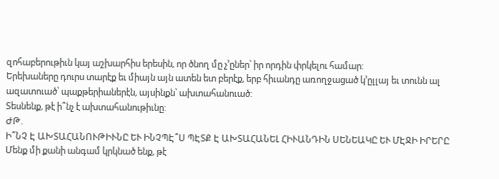զոհաբերութիւն կայ աշխարհիս երեսին, որ ծնող մը չ՚ըներ՝ իր որդին փրկելու համար:
Երեխաները դուրս տարէք եւ միայն այն ատեն ետ բերէք, երբ հիւանդը առողջացած կ՚ըլլայ եւ տունն ալ ազատուած՝ պաքթերիաներէն, այսինքն՝ ախտահանուած:
Տեսնենք, թէ ի՞նչ է ախտահանութիւնը:
ԺԹ.
Ի՞ՆՉ Է ԱԽՏԱՀԱՆՈՒԹԻՒՆԸ ԵՒ ԻՆՉՊԷ՞Ս ՊԷՏՔ Է ԱԽՏԱՀԱՆԵԼ ՀԻՒԱՆԴԻՆ ՍԵՆԵԱԿԸ ԵՒ ՄԷՋԻ ԻՐԵՐԸ
Մենք մի քանի անգամ կրկնած ենք, թէ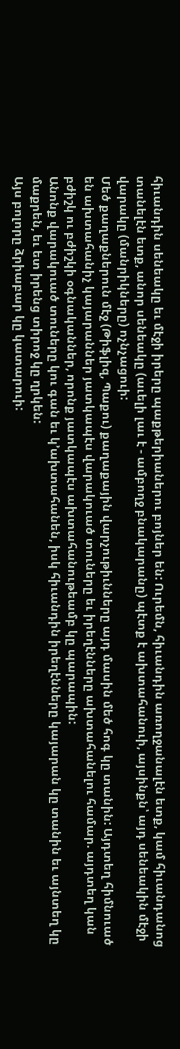հիւանդին սենեակը եւ մէջի իրերը պաքթերիաներու բոյներ են: Ուրեմն, հիւանդին առողջանալէն ետք, կամ հիւանդանոց տանելէն ետք, անոր սենեակը (աւելի լաւ է - ամբողջ բնակարանը) պէտք է ախտահանուի, այսինքն՝ այդ սենեակին մէջի վարակը (մանրիկները) ոչնչացուի:
Մեծ քաղաքներուն մէջ (Թիֆլիզ, Պաքու) քաղաքային վարչութիւնները այդ մասին մեծ հոգ կը տանին: Այդտեղ հիմնուած են ախտահանիչ կայարաններ յատկապէս վարակուած տուները եւ իրեղէնները ախտահանելու համար. այդտեղ կան բժիշկ ու բժիշկի օգնականներ, որոնք յատկապէս ախտահանութեամբ կը պարապին:
Անոնք վարակուած տուները կու գան եւ կ՚ախտահանեն, իսկ հիւանդին իրեղէնները կայարան կը տանին եւ այնտեղ կը մաքրեն, եւ ետ իրենց տիրոջ կը ղրկեն:
Այս բոլորը ձրիաբար կը կատարուի: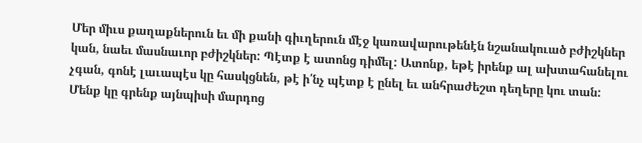Մեր միւս քաղաքներուն եւ մի քանի գիւղերուն մէջ կառավարութենէն նշանակուած բժիշկներ կան, նաեւ մասնաւոր բժիշկներ: Պէտք է ատոնց դիմել: Ատոնք, եթէ իրենք ալ ախտահանելու չգան, գոնէ լաւապէս կը հասկցնեն, թէ ի՛նչ պէտք է ընել եւ անհրաժեշտ դեղերը կու տան:
Մենք կը գրենք այնպիսի մարդոց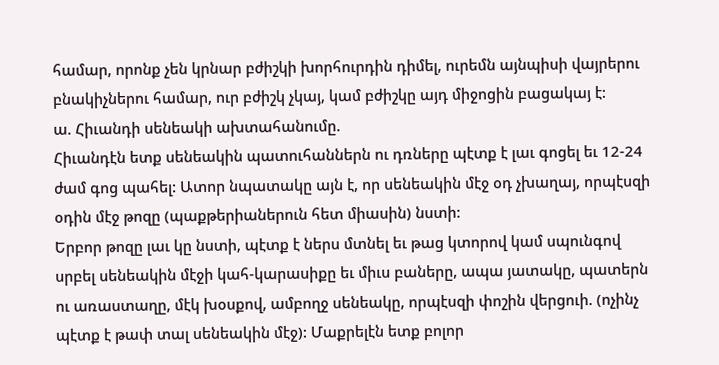համար, որոնք չեն կրնար բժիշկի խորհուրդին դիմել, ուրեմն այնպիսի վայրերու բնակիչներու համար, ուր բժիշկ չկայ, կամ բժիշկը այդ միջոցին բացակայ է:
ա. Հիւանդի սենեակի ախտահանումը.
Հիւանդէն ետք սենեակին պատուհաններն ու դռները պէտք է լաւ գոցել եւ 12-24 ժամ գոց պահել: Ատոր նպատակը այն է, որ սենեակին մէջ օդ չխաղայ, որպէսզի օդին մէջ թոզը (պաքթերիաներուն հետ միասին) նստի:
Երբոր թոզը լաւ կը նստի, պէտք է ներս մտնել եւ թաց կտորով կամ սպունգով սրբել սենեակին մէջի կահ-կարասիքը եւ միւս բաները, ապա յատակը, պատերն ու առաստաղը, մէկ խօսքով, ամբողջ սենեակը, որպէսզի փոշին վերցուի. (ոչինչ պէտք է թափ տալ սենեակին մէջ): Մաքրելէն ետք բոլոր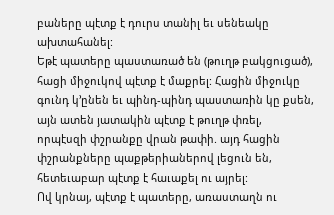բաները պէտք է դուրս տանիլ եւ սենեակը ախտահանել:
Եթէ պատերը պաստառած են (թուղթ բակցուցած), հացի միջուկով պէտք է մաքրել: Հացին միջուկը գունդ կ՚ընեն եւ պինդ-պինդ պաստառին կը քսեն, այն ատեն յատակին պէտք է թուղթ փռել, որպէսզի փշրանքը վրան թափի. այդ հացին փշրանքները պաքթերիաներով լեցուն են, հետեւաբար պէտք է հաւաքել ու այրել:
Ով կրնայ, պէտք է պատերը, առաստաղն ու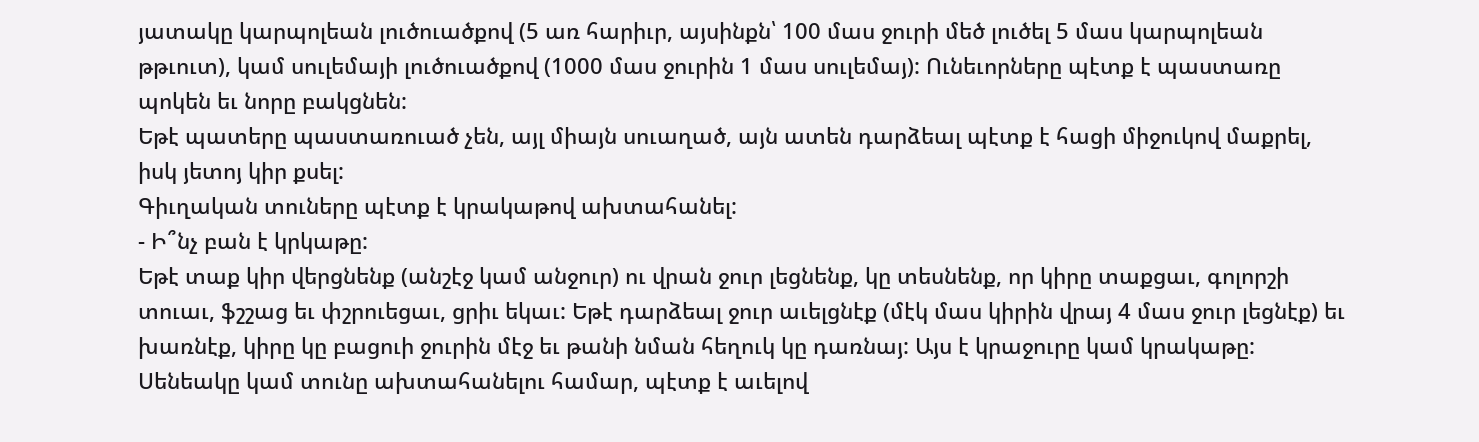յատակը կարպոլեան լուծուածքով (5 առ հարիւր, այսինքն՝ 100 մաս ջուրի մեծ լուծել 5 մաս կարպոլեան թթւուտ), կամ սուլեմայի լուծուածքով (1000 մաս ջուրին 1 մաս սուլեմայ): Ունեւորները պէտք է պաստառը պոկեն եւ նորը բակցնեն:
Եթէ պատերը պաստառուած չեն, այլ միայն սուաղած, այն ատեն դարձեալ պէտք է հացի միջուկով մաքրել, իսկ յետոյ կիր քսել:
Գիւղական տուները պէտք է կրակաթով ախտահանել:
- Ի՞նչ բան է կրկաթը:
Եթէ տաք կիր վերցնենք (անշէջ կամ անջուր) ու վրան ջուր լեցնենք, կը տեսնենք, որ կիրը տաքցաւ, գոլորշի տուաւ, ֆշշաց եւ փշրուեցաւ, ցրիւ եկաւ: Եթէ դարձեալ ջուր աւելցնէք (մէկ մաս կիրին վրայ 4 մաս ջուր լեցնէք) եւ խառնէք, կիրը կը բացուի ջուրին մէջ եւ թանի նման հեղուկ կը դառնայ: Այս է կրաջուրը կամ կրակաթը:
Սենեակը կամ տունը ախտահանելու համար, պէտք է աւելով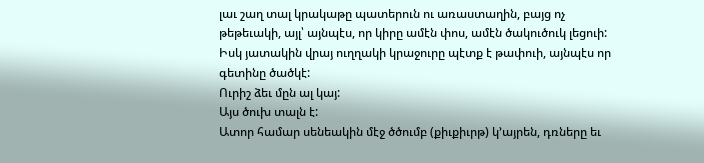լաւ շաղ տալ կրակաթը պատերուն ու առաստաղին, բայց ոչ թեթեւակի, այլ՝ այնպէս, որ կիրը ամէն փոս, ամէն ծակուծուկ լեցուի: Իսկ յատակին վրայ ուղղակի կրաջուրը պէտք է թափուի, այնպէս որ գետինը ծածկէ:
Ուրիշ ձեւ մըն ալ կայ:
Այս ծուխ տալն է:
Ատոր համար սենեակին մէջ ծծումբ (քիւքիւրթ) կ՚այրեն, դռները եւ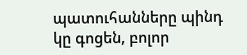պատուհանները պինդ կը գոցեն, բոլոր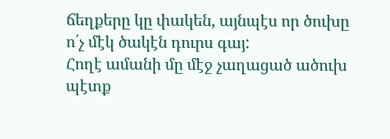ճեղքերը կը փակեն, այնպէս որ ծուխը ո՛չ մէկ ծակէն դուրս գայ:
Հողէ ամանի մը մէջ չաղացած ածուխ պէտք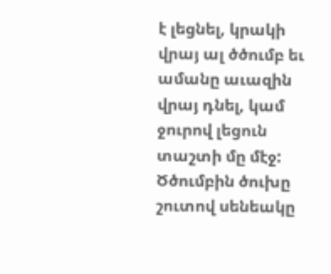է լեցնել, կրակի վրայ ալ ծծումբ եւ ամանը աւազին վրայ դնել, կամ ջուրով լեցուն տաշտի մը մէջ:
Ծծումբին ծուխը շուտով սենեակը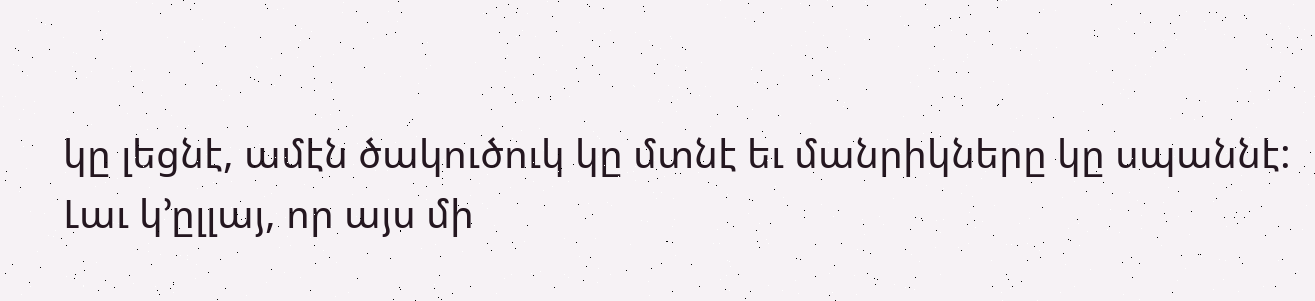կը լեցնէ, ամէն ծակուծուկ կը մտնէ եւ մանրիկները կը սպաննէ:
Լաւ կ՚ըլլայ, որ այս մի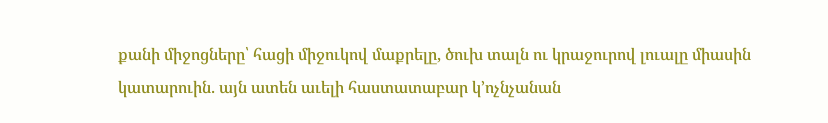քանի միջոցները՝ հացի միջուկով մաքրելը, ծուխ տալն ու կրաջուրով լուալը միասին կատարուին. այն ատեն աւելի հաստատաբար կ՚ոչնչանան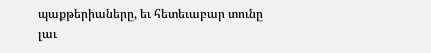պաքթերիաները, եւ հետեւաբար տունը լաւ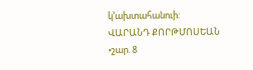կ՚ախտահանուի:
ՎԱՐԱՆԴ ՔՈՐԹՄՈՍԵԱՆ
•շար. 8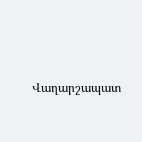Վաղարշապատ